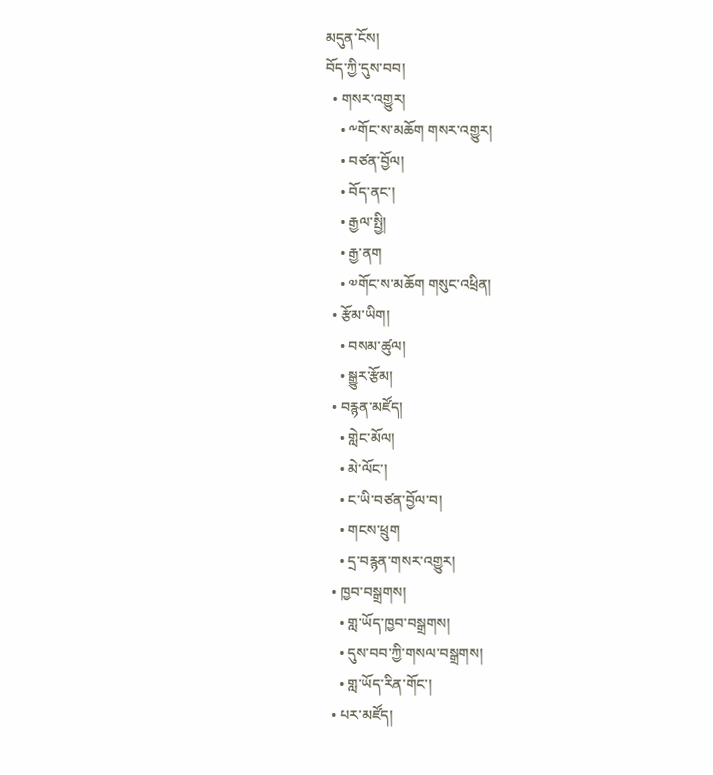མདུན་ངོས།
བོད་ཀྱི་དུས་བབ།
  • གསར་འགྱུར།
    • ༸གོང་ས་མཆོག གསར་འགྱུར།
    • བཙན་བྱོལ།
    • བོད་ནང་།
    • རྒྱལ་སྤྱི།
    • རྒྱ་ནག
    • ༧གོང་ས་མཆོག གསུང་འཕྲིན།
  • རྩོམ་ཡིག།
    • བསམ་ཚུལ།
    • སྒྱུར་རྩོམ།
  • བརྙན་མཛོད།
    • གླེང་མོལ།
    • མེ་ལོང་།
    • ང་ཡི་བཙན་བྱོལ་བ།
    • གངས་ཕྲུག
    • དྲ་བརྙན་གསར་འགྱུར།
  • ཁྱབ་བསྒྲགས།
    • གླ་ཡོད་ཁྱབ་བསྒྲགས།
    • དུས་བབ་ཀྱི་གསལ་བསྒྲགས།
    • གླ་ཡོད་རིན་གོང་།
  • པར་མཛོད།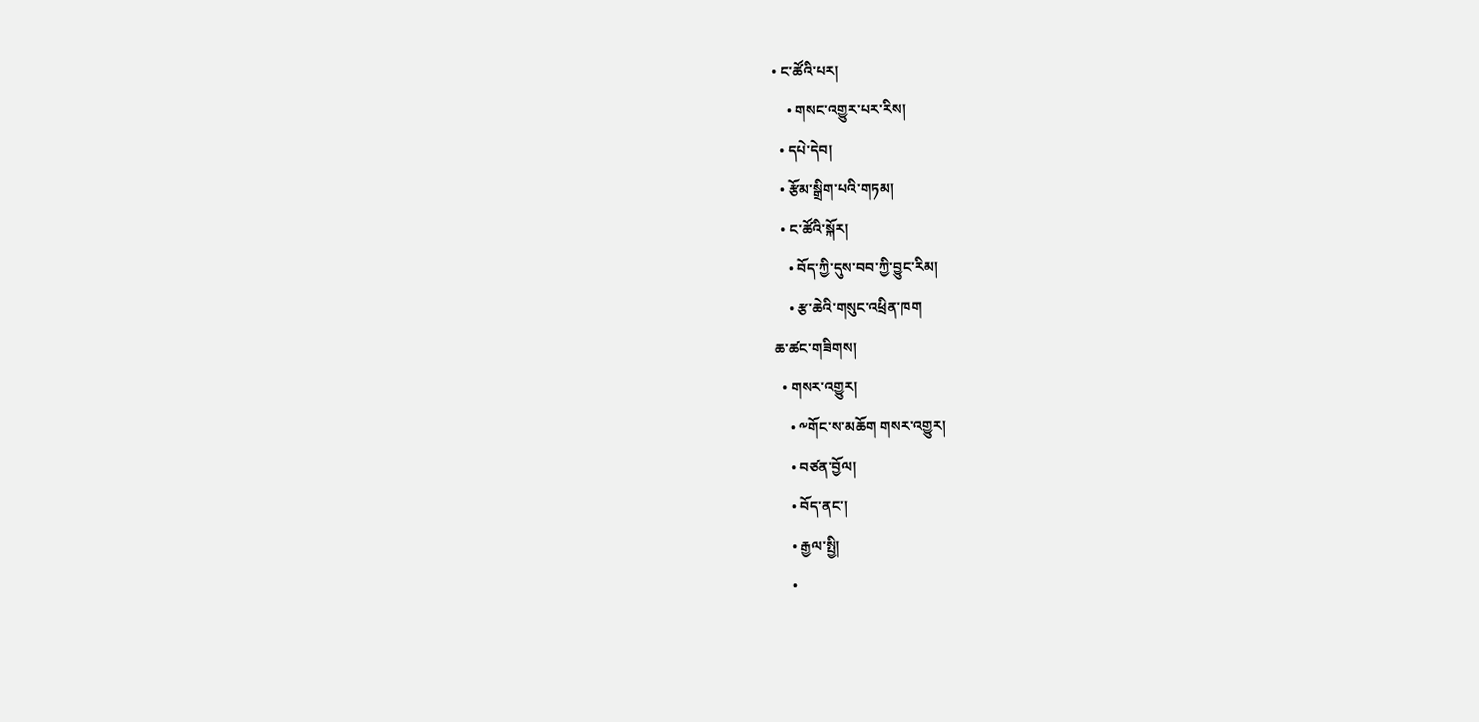• ང་ཚོའི་པར།
    • གསང་འགྱུར་པར་རིས།
  • དཔེ་དེབ།
  • རྩོམ་སྒྲིག་པའི་གཏམ།
  • ང་ཚོའི་སྐོར།
    • བོད་ཀྱི་དུས་བབ་ཀྱི་བྱུང་རིམ།
    • རྩ་ཆེའི་གསུང་འཕྲིན་ཁག
ཆ་ཚང་གཟིགས།
  • གསར་འགྱུར།
    • ༸གོང་ས་མཆོག གསར་འགྱུར།
    • བཙན་བྱོལ།
    • བོད་ནང་།
    • རྒྱལ་སྤྱི།
    •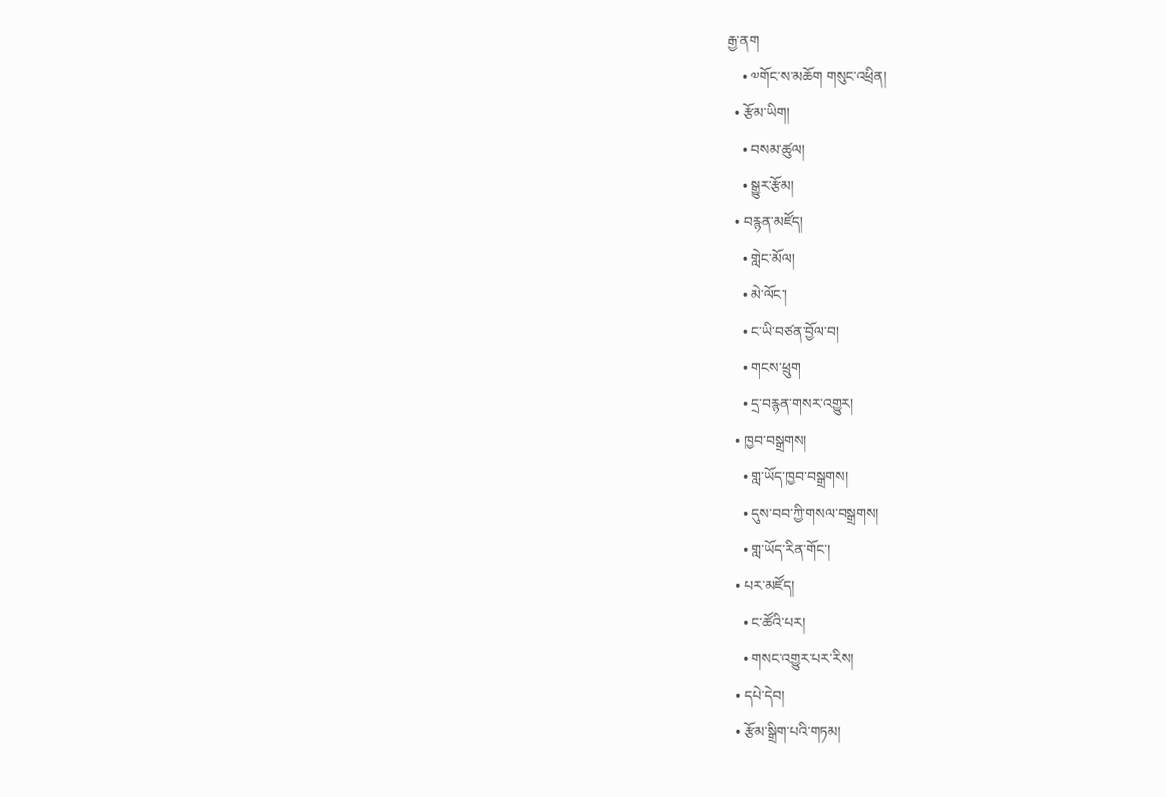རྒྱ་ནག
    • ༧གོང་ས་མཆོག གསུང་འཕྲིན།
  • རྩོམ་ཡིག།
    • བསམ་ཚུལ།
    • སྒྱུར་རྩོམ།
  • བརྙན་མཛོད།
    • གླེང་མོལ།
    • མེ་ལོང་།
    • ང་ཡི་བཙན་བྱོལ་བ།
    • གངས་ཕྲུག
    • དྲ་བརྙན་གསར་འགྱུར།
  • ཁྱབ་བསྒྲགས།
    • གླ་ཡོད་ཁྱབ་བསྒྲགས།
    • དུས་བབ་ཀྱི་གསལ་བསྒྲགས།
    • གླ་ཡོད་རིན་གོང་།
  • པར་མཛོད།
    • ང་ཚོའི་པར།
    • གསང་འགྱུར་པར་རིས།
  • དཔེ་དེབ།
  • རྩོམ་སྒྲིག་པའི་གཏམ།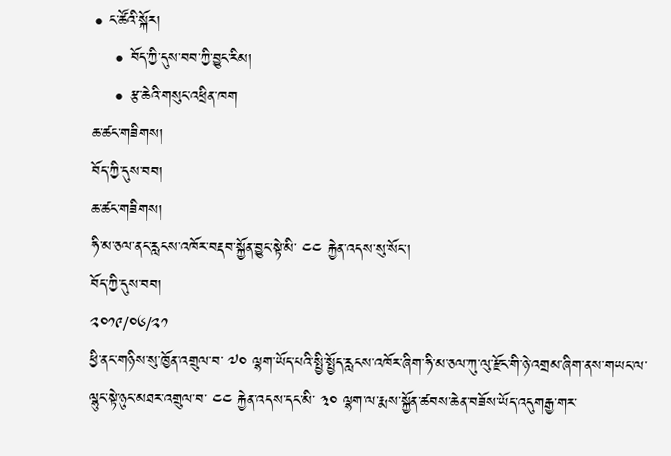• ང་ཚོའི་སྐོར།
    • བོད་ཀྱི་དུས་བབ་ཀྱི་བྱུང་རིམ།
    • རྩ་ཆེའི་གསུང་འཕྲིན་ཁག
ཆ་ཚང་གཟིགས།
བོད་ཀྱི་དུས་བབ།
ཆ་ཚང་གཟིགས།
ཧི་མ་ཅལ་ནང་རླངས་འཁོར་བརྡབ་སྐྱོན་བྱུང་སྟེ་མི་ ༤༤ རྐྱེན་འདས་སུ་སོང་།
བོད་ཀྱི་དུས་བབ།
༢༠༡༩/༠༦/༢༡
ཕྱི་ནང་གཉིས་སུ་ཁྱོན་འགྲུལ་བ་ ༧༠ ལྷག་ཡོད་པའི་སྤྱི་སྤྱོད་རླངས་འཁོར་ཞིག་ཧི་མ་ཅལ་ཀུ་ལུ་རྫོང་གི་ཉེ་འགྲམ་ཞིག་ནས་གཡང་ལ་ལྷུང་སྟེ་ཉུང་མཐར་འགྲུལ་བ་ ༤༤ རྐྱེན་འདས་དང་མི་ ༣༠ ལྷག་ལ་རྨས་སྐྱོན་ཚབས་ཆེན་བཟོས་ཡོད་འདུགརྒྱ་གར་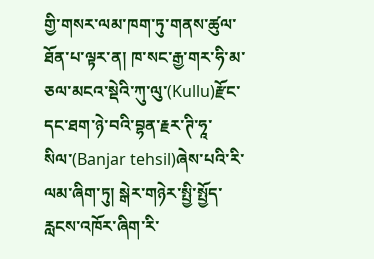གྱི་གསར་ལམ་ཁག་ཏུ་གནས་ཚུལ་ཐོན་པ་ལྟར་ན། ཁ་སང་རྒྱ་གར་ཧི་མ་ཅལ་མངའ་སྡེའི་ཀུ་ལུ་(Kullu)རྫོང་དང་ཐག་ཉེ་བའི་བྷན་རྗར་ཊི་ཧཱ་སིལ་(Banjar tehsil)ཞེས་པའི་རི་ལམ་ཞིག་ཏུ། སྒེར་གཉེར་སྤྱི་སྤྱོད་རླངས་འཁོར་ཞིག་རི་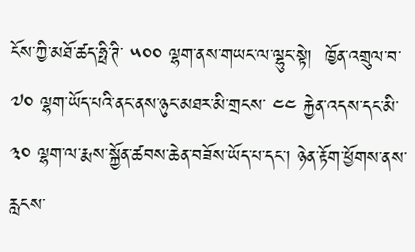ངོས་ཀྱི་མཐོ་ཚད་ཧྥི་ཊི་ ༥༠༠ ལྷག་ནས་གཡང་ལ་ལྷུང་སྟེ།  ཁྱོན་འགྲུལ་བ་ ༧༠ ལྷག་ཡོད་པའི་ནང་ནས་ཉུང་མཐར་མི་གྲངས་ ༤༤ རྐྱེན་འདས་དང་མི་ ༣༠ ལྷག་ལ་རྨས་སྐྱོན་ཚབས་ཆེན་བཟོས་ཡོད་པ་དང་། ཉེན་རྟོག་ཕྱོགས་ནས་རླངས་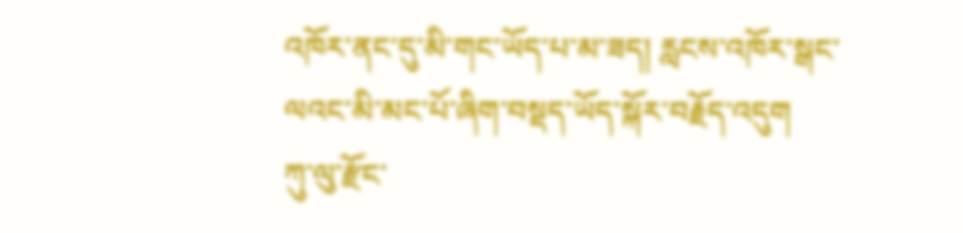འཁོར་ནང་དུ་མི་གང་ཡོད་པ་མ་ཟད། རླངས་འཁོར་སྒང་ལའང་མི་མང་པོ་ཞིག་བསྡད་ཡོད་སྐོར་བརྗོད་འདུག
ཀུ་ལུ་རྫོང་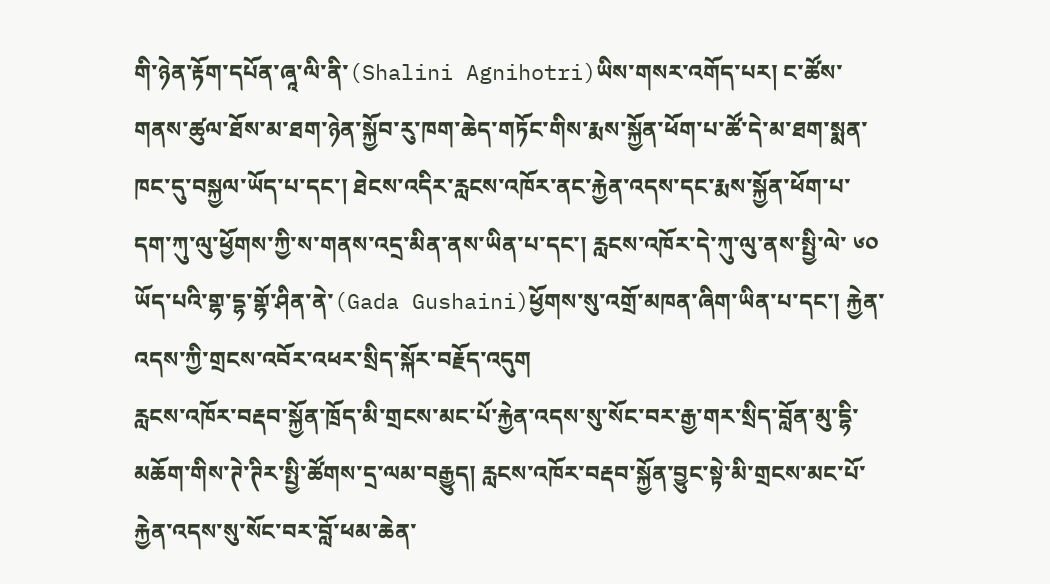གི་ཉེན་རྟོག་དཔོན་ཞཱ་ལི་ནི་(Shalini Agnihotri)ཡིས་གསར་འགོད་པར། ང་ཚོས་གནས་ཚུལ་ཐོས་མ་ཐག་ཉེན་སྐྱོབ་རུ་ཁག་ཆེད་གཏོང་གིས་རྨས་སྐྱོན་ཕོག་པ་ཚོ་དེ་མ་ཐག་སྨན་ཁང་དུ་བསྐྱལ་ཡོད་པ་དང་། ཐེངས་འདིར་རླངས་འཁོར་ནང་རྐྱེན་འདས་དང་རྨས་སྐྱོན་ཕོག་པ་དག་ཀུ་ལུ་ཕྱོགས་ཀྱི་ས་གནས་འདྲ་མིན་ནས་ཡིན་པ་དང་། རླངས་འཁོར་དེ་ཀུ་ལུ་ནས་སྤྱི་ལེ་ ༦༠ ཡོད་པའི་གྷ་དྷ་གྷོ་ཤིན་ནེ་(Gada Gushaini)ཕྱོགས་སུ་འགྲོ་མཁན་ཞིག་ཡིན་པ་དང་། རྐྱེན་འདས་ཀྱི་གྲངས་འབོར་འཕར་སྲིད་སྐོར་བརྗོད་འདུག
རླངས་འཁོར་བརྡབ་སྐྱོན་ཁྲོད་མི་གྲངས་མང་པོ་རྐྱེན་འདས་སུ་སོང་བར་རྒྱ་གར་སྲིད་བློན་མུ་དྷི་མཆོག་གིས་ཊེ་ཊིར་སྤྱི་ཚོགས་དྲ་ལམ་བརྒྱུད། རླངས་འཁོར་བརྡབ་སྐྱོན་བྱུང་སྟེ་མི་གྲངས་མང་པོ་རྐྱེན་འདས་སུ་སོང་བར་བློ་ཕམ་ཆེན་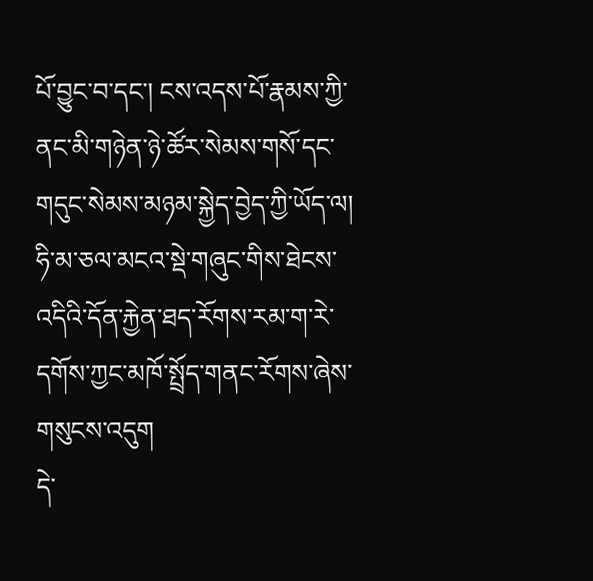པོ་བྱུང་བ་དང་། ངས་འདས་པོ་རྣམས་ཀྱི་ནང་མི་གཉེན་ཉེ་ཚོར་སེམས་གསོ་དང་གདུང་སེམས་མཉམ་སྐྱེད་བྱེད་ཀྱི་ཡོད་ལ། ཧི་མ་ཅལ་མངའ་སྡེ་གཞུང་གིས་ཐེངས་འདིའི་དོན་རྐྱེན་ཐད་རོགས་རམ་ག་རེ་དགོས་ཀྱང་མཁོ་སྤྲོད་གནང་རོགས་ཞེས་གསུངས་འདུག
དེ་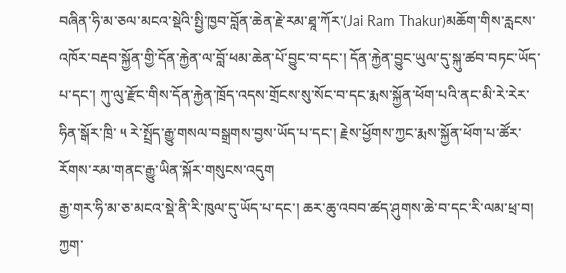བཞིན་ཧི་མ་ཅལ་མངའ་སྡེའི་སྤྱི་ཁྱབ་བློན་ཆེན་རྗེ་རམ་ཐཱ་ཀོར་(Jai Ram Thakur)མཆོག་གིས་རླངས་འཁོར་བརྡབ་སྐྱོན་གྱི་དོན་རྐྱེན་ལ་བློ་ཕམ་ཆེན་པོ་བྱུང་བ་དང་། དོན་རྐྱེན་བྱུང་ཡུལ་དུ་སྐུ་ཚབ་བཏང་ཡོད་པ་དང་། ཀུ་ལུ་རྫོང་གིས་དོན་རྐྱེན་ཁྲོད་འདས་གྲོངས་སུ་སོང་བ་དང་རྨས་སྐྱོན་ཕོག་པའི་ནང་མི་རེ་རེར་ཧིན་སྒོར་ཁྲི་ ༥ རེ་སྤྲོད་རྒྱུ་གསལ་བསྒྲགས་བྱས་ཡོད་པ་དང་། རྗེས་ཕྱོགས་ཀྱང་རྨས་སྐྱོན་ཕོག་པ་ཚོར་རོགས་རམ་གནང་རྒྱུ་ཡིན་སྐོར་གསུངས་འདུག
རྒྱ་གར་ཧི་མ་ཅ་མངའ་སྡེ་ནི་རི་ཁུལ་དུ་ཡོད་པ་དང་། ཆར་ཆུ་འབབ་ཚད་ཤུགས་ཆེ་བ་དང་རི་ལམ་ཕྲ་བ། ཀྱག་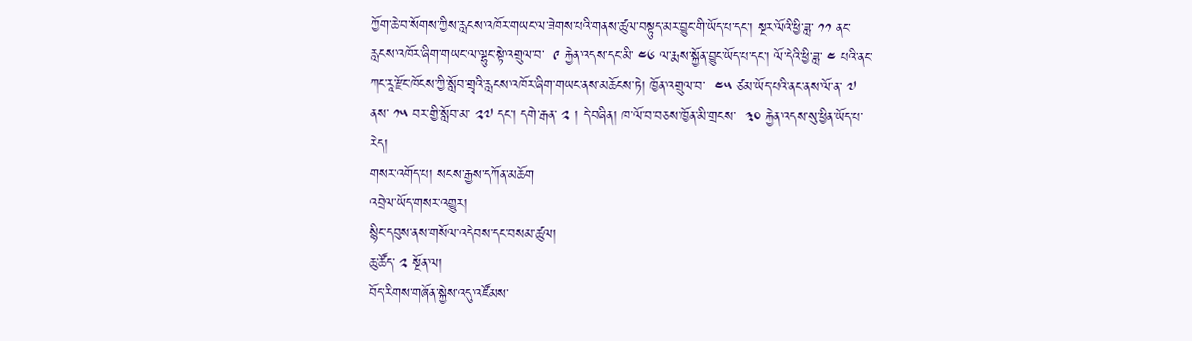ཀྱོག་ཆེ་བ་སོགས་ཀྱིས་རླངས་འཁོར་གཡང་ལ་ཟེགས་པའི་གནས་ཚུལ་བསྟུད་མར་བྱུང་གི་ཡོད་པ་དང་། སྔར་ལོའི་ཕྱི་ཟླ་ ༡༡ ནང་རླངས་འཁོར་ཞིག་གཡང་ལ་ལྷུང་སྟེ་འགྲུལ་བ་  ༩ རྐྱེན་འདས་དང་མི་ ༤༦ ལ་རྨས་སྐྱོན་བྱུང་ཡོད་པ་དང་། ལོ་དེའི་ཕྱི་ཟླ་ ༤ པའི་ནང་ཀང་རཱ་རྫོང་ཁོངས་ཀྱི་སློབ་གྲྭའི་རླངས་འཁོར་ཞིག་གཡང་ནས་མཆོངས་ཏེ། ཁྱོན་འགྲུལ་བ་  ༤༥ ཙམ་ཡོད་པའི་ནང་ནས་ལོ་ན་ ༧ ནས་ ༡༥ བར་གྱི་སློབ་མ་ ༢༧ དང་། དགེ་རྒན་ ༢ ། དེ་བཞིན། ཁ་ལོ་བ་བཅས་ཁྱོན་མི་གྲངས་  ༣༠ རྐྱེན་འདས་སུ་ཕྱིན་ཡོད་པ་རེད།
གསར་འགོད་པ། སངས་རྒྱས་དཀོན་མཆོག
འབྲེལ་ཡོད་གསར་འགྱུར།
སྙིང་དབུས་ནས་གསོལ་འདེབས་དང་བསམ་ཚུལ།
ཆུ་ཚོད་ ༢ སྔོན་ལ།
བོད་རིགས་གཞོན་སྐྱེས་འདུ་འཛོམས་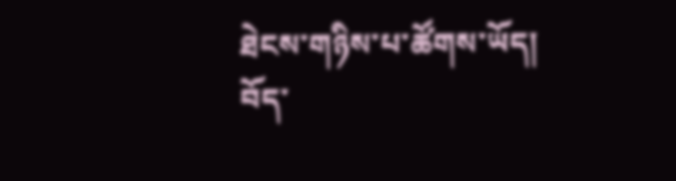ཐེངས་གཉིས་པ་ཚོགས་ཡོད། བོད་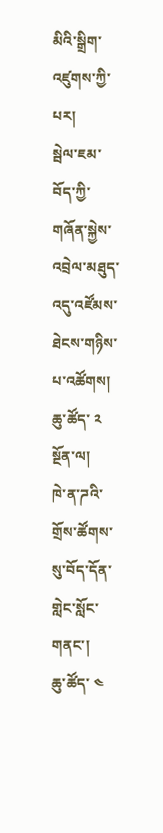མིའི་སྒྲིག་འཛུགས་ཀྱི་པར།
སྦེལ་ཇམ་བོད་ཀྱི་གཞོན་སྐྱེས་འབྲེལ་མཐུད་འདུ་འཛོམས་ཐེངས་གཉིས་པ་འཚོགས།
ཆུ་ཚོད་ ༢ སྔོན་ལ།
ཁེ་ན་ཌའི་གྲོས་ཚོགས་སུ་བོད་དོན་གླེང་སློང་གནང་།
ཆུ་ཚོད་ ༤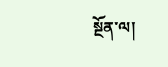སྔོན་ལ།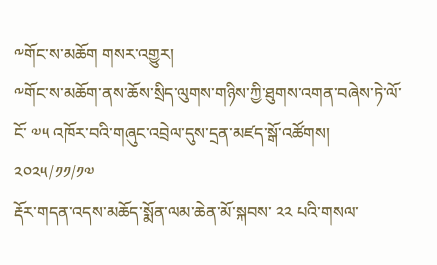༸གོང་ས་མཆོག གསར་འགྱུར།
༸གོང་ས་མཆོག་ནས་ཆོས་སྲིད་ལུགས་གཉིས་ཀྱི་ཐུགས་འགན་བཞེས་ཏེ་ལོ་ངོ་ ༧༥ འཁོར་བའི་གཞུང་འབྲེལ་དུས་དྲན་མཛད་སྒོ་འཚོགས།
༢༠༢༥/༡༡/༡༧
རྡོར་གདན་འདས་མཆོད་སྨོན་ལམ་ཆེན་མོ་སྐབས་ ༢༢ པའི་གསལ་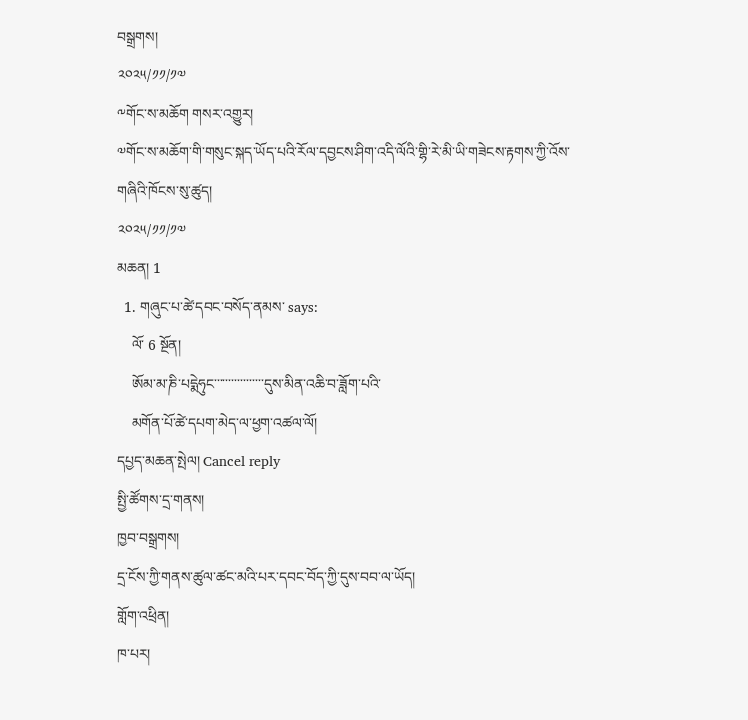བསྒྲགས།
༢༠༢༥/༡༡/༡༧
༸གོང་ས་མཆོག གསར་འགྱུར།
༧གོང་ས་མཆོག་གི་གསུང་སྐད་ཡོད་པའི་རོལ་དབྱངས་ཤིག་འདི་ལོའི་གྷི་རེ་མི་ཡི་གཟེངས་རྟགས་ཀྱི་འོས་གཞིའི་ཁོངས་སུ་ཚུད།
༢༠༢༥/༡༡/༡༧
མཆན། 1
  1. གཞུང་པ་ཚེ་དབང་བསོད་ནམས་ says:
    ལོ་ 6 སྔོན།
    ཨོམ་མ་ཎི་པདྨེཧུང་་་་་་་་་་་་་་་་་དུས་མིན་འཆི་བ་ཟློག་པའི་
    མགོན་པོ་ཚེ་དཔག་མེད་ལ་ཕྱག་འཚལ་ལོ།
དཔྱད་མཆན་སྤེལ། Cancel reply
སྤྱི་ཚོགས་དྲ་གནས།
ཁྱབ་བསྒྲགས།
དྲ་ངོས་ཀྱི་གནས་ཚུལ་ཚང་མའི་པར་དབང་བོད་ཀྱི་དུས་བབ་ལ་ཡོད།
གློག་འཕྲིན།
ཁ་པར།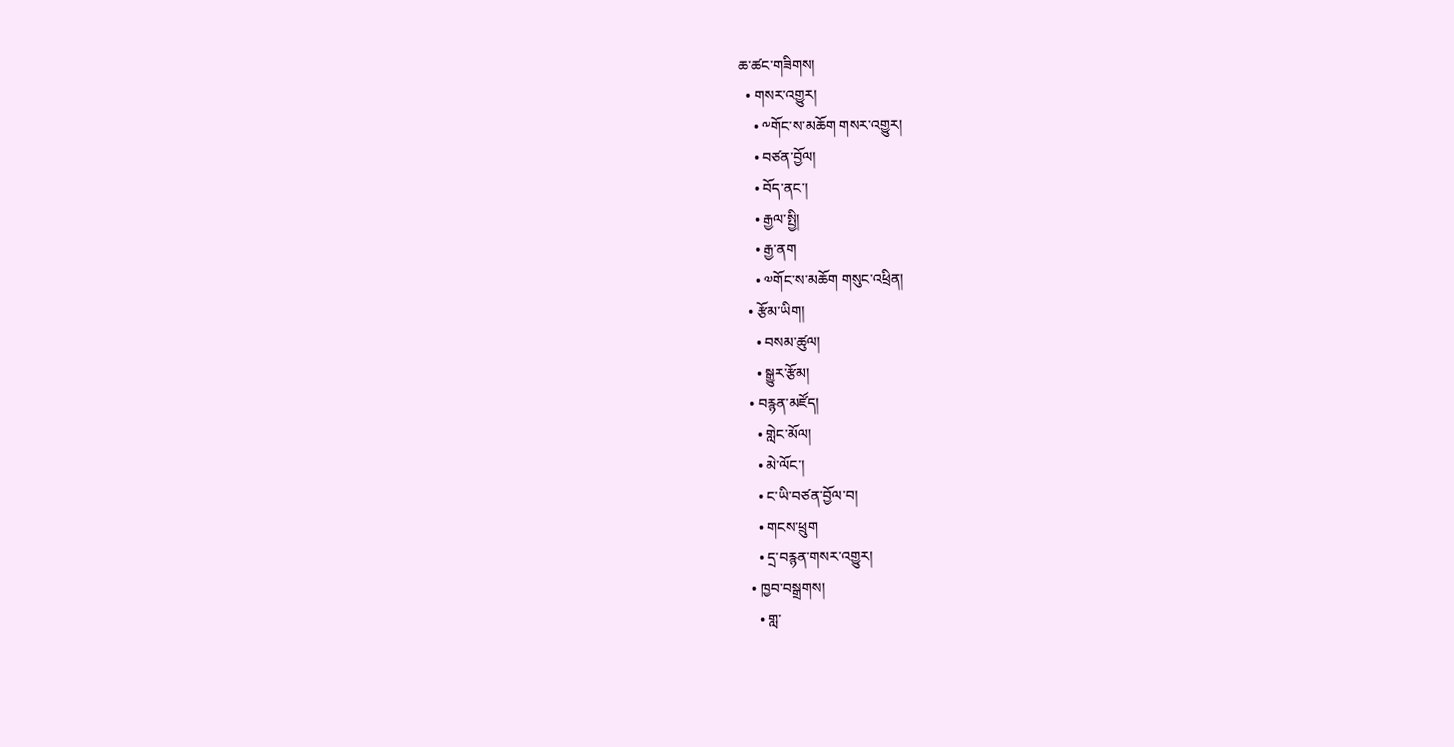ཆ་ཚང་གཟིགས།
  • གསར་འགྱུར།
    • ༸གོང་ས་མཆོག གསར་འགྱུར།
    • བཙན་བྱོལ།
    • བོད་ནང་།
    • རྒྱལ་སྤྱི།
    • རྒྱ་ནག
    • ༧གོང་ས་མཆོག གསུང་འཕྲིན།
  • རྩོམ་ཡིག།
    • བསམ་ཚུལ།
    • སྒྱུར་རྩོམ།
  • བརྙན་མཛོད།
    • གླེང་མོལ།
    • མེ་ལོང་།
    • ང་ཡི་བཙན་བྱོལ་བ།
    • གངས་ཕྲུག
    • དྲ་བརྙན་གསར་འགྱུར།
  • ཁྱབ་བསྒྲགས།
    • གླ་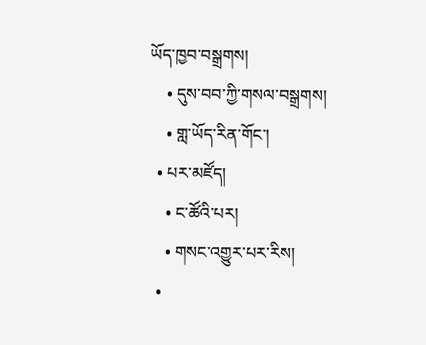ཡོད་ཁྱབ་བསྒྲགས།
    • དུས་བབ་ཀྱི་གསལ་བསྒྲགས།
    • གླ་ཡོད་རིན་གོང་།
  • པར་མཛོད།
    • ང་ཚོའི་པར།
    • གསང་འགྱུར་པར་རིས།
  •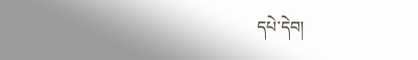དཔེ་དེབ།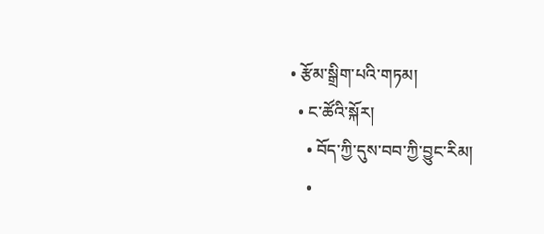• རྩོམ་སྒྲིག་པའི་གཏམ།
  • ང་ཚོའི་སྐོར།
    • བོད་ཀྱི་དུས་བབ་ཀྱི་བྱུང་རིམ།
    •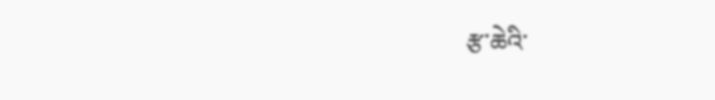རྩ་ཆེའི་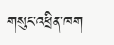གསུང་འཕྲིན་ཁག